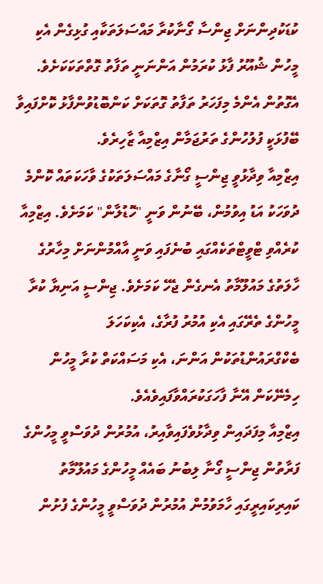ކުޑަކުދިންނަށް ޖިންސާ ގޯނާކުރާ މައްސަލަތަކާއި ގުޅިގެން އެކި މީހުން ޝުއޫރު ފާޅު ކުރަމުން އަންނަނީ ތަފާތު ގޮތްތަކަކަށެވެ. އެގޮތުން އެންމެ މިފަހަރު ތަފާތު ގޮތަކަށް ކަންބޮޑުވުންފާޅު ކޮށްފައިވާ ބޭފުޅަކީ ފުލުހުންގެ ތަރުޖަމާން އިޒްމިއާ ޒާހިރެވެ.
އިޒްމިއާ ވިދާޅުވީ ޖިންސީ ގޯނާގެ މައްސަލަތަކުގެ ވާހަކަތައް ކޮންމެ ދުވަހަކު އަޑު އިވުމުން، ބޭނުން ވަނީ "ހޮޑުލާން" ކަމަށެވެ. އިޒްމިއާ ކުރެއްވި ޓްވީޓްތަކެއްގައި ބުނެފައި ވަނީ އާއްމުންނަށް މިހާރުގެ ހާލަތުގެ މައުލޫމާތު އެނގެން ޖެހޭ ކަމަށެވެ. ޖިންސީ އަނިޔާ ކުރާ މީހުންގެ ތެރޭގައި އެކި އުމުރު ފުރާގެ، އެކިކަހަލަ ބެކްގްރައުންޑުތަކުން އަންނަ، އެކި މަސައްކަތް ކުރާ މީހުން ހިމެނޭކަން އޭނާ ފާހަގަކުރައްވާފައިވެއެވެ.
އިޒްމިއާ މިފަދައިން ވިދާޅުވެފައިވާއިރު، އުމުރުން ދުވަސްވީ މީހުންގެ ފަރާތުން ޖިންސީ ގޯނާ ލިބުނު ބައެއް މީހުންގެ މައުލޫމާތު ކައިރިކައިރީގައި ހާމަވުމުން އުމުރުން ދުވަސްވީ މީހުންގެ ފުށުން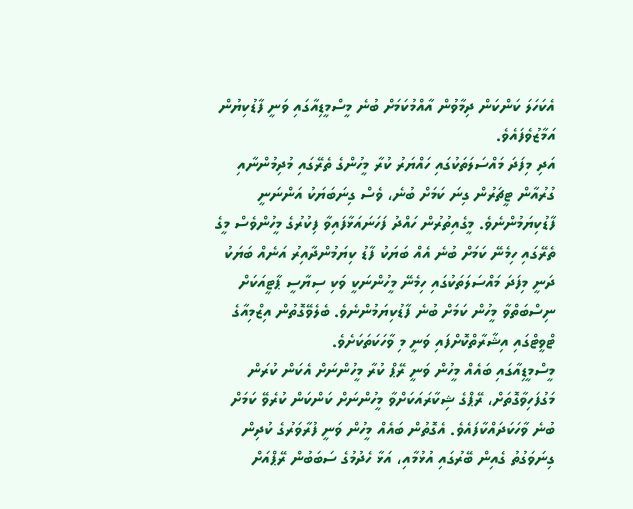އެކަހަލަ ކަންކަން ދިމާވުން އާއްމުކަމަށް ބުނެ މީސްމީޑިއާގައި ވަނީ ފާޑުކިޔުން އަމާޒުވެފައެވެ.
އަދި މިފަދަ މައްސަލަތަކުގައި ހައްޔަރު ކުރާ މީހުންގެ ތެރޭގައި މުދިމުންނާއި ގުރުއާން ޓީޗަރުން ގިނަ ކަމަށް ބުނެ، ވެސް ގިނަބަޔަކު އަންނަނީ ފާޑުކިޔަމުންނެވެ. މީގެއިތުރުން ހައްދު ފަހަނައަޅާފައިވާ ފިކުރުގެ މީހުންވެސް މީގެ ތެރޭގައި ހިމެނޭ ކަމަށް ބުނެ އެއް ބަޔަކު ފާޑު ކިޔަމުންދާއިރު އަނެއް ބަޔަކު ދަނީ މިފަދަ މައްސަލަތަކުގައި ހިމެނޭ މީހުންނަކީ ވަކި ސިޔާސީ ޕާޓީއަކަށް ނިސްބަތްވާ މީހުން ކަމަށް ބުނެ ފާޑުކިޔަމުންނެވެ. ބެލެވޭގޮތުން އިޒްމިއާގެ ޓްވީޓްގައި އިޝާރާތްކޮށްފައި ވަނީ މި ވާހަކަތަކަށެވެ.
މީސްމީޑިއާގައި ބައެއް މީހުން ވަނީ ރޭޕް ކުރާ މީހުންނަށް އެކަން ކުރަން މަގުފަހިވާގޮތަށް، ރޭޕްގެ ޝިކާރައަކަށްވާ މީހުންނަށް ކަންކަން ކުރެވޭ ކަމަށް ބުނެ ވާހަކަދައްކާފައެވެ. އެގޮތުން ބައެއް މީހުން ވަނީ ފުރާވަރުގެ ކުދިން ގިނަވަގުތު ގެއިން ބޭރުގައި އުޅުމާއި، އަޅާ ހެދުމުގެ ސަބަބުން ރޭޕްއަށް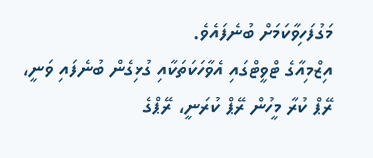މަގުފަހިވާކަމަށް ބުނެފައެވެ.
އިޒްމިއާގެ ޓްވީޓްގައި އެވާހަކަތަކާއި ގުޅިގެން ބުނެފައި ވަނީ، ރޭޕް ކުރާ މީހުން ރޭޕް ކުރަނީ، ރޭޕްގެ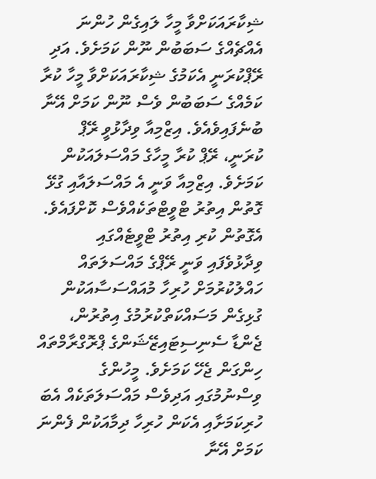ޝިކާރައަކަށްވާ މީހާ ލައިގެން ހުންނަ އެއްޗެއްގެ ސަބަބުން ނޫން ކަމަށެވެ. އަދި ރޭޕްކުރަނީ އެކަމުގެ ޝިކާރައަކަށްވާ މީހާ ކުރާ ކަމެއްގެ ސަބަބުން ވެސް ނޫން ކަމަށް އޭނާ ބުނެފައިވެއެވެ. އިޒްމިއާ ވިދާޅުވީ ރޭޕް ކުރަނީ، ރޭޕް ކުރާ މީހާގެ މައްސަލައަކުން ކަމަށެވެ. އިޒްމިއާ ވަނީ އެ މައްސަލައާއި ގުޅޭ ގޮތުން އިތުރު ޓްވީޓްތަކެއްވެސް ކޮށްފައެވެ.
އެގޮތުން ކުރި އިތުރު ޓްވީޓެއްގައި ވިދާޅުވެފައި ވަނީ ރޭޕްގެ މައްސަލަތައް ހައްލުކުރުމަށް ހުރިހާ މުއައްސަސާއަކުން ގުޅިގެން މަސައްކަތްކުރުމުގެ އިތުރުން، ޖެންޑާ ސެނިސިޓައިޒޭޝަންގެ ޕްރޮގްރާމްތައް ހިންގަން ޖެހޭ ކަމަށެވެ. މީހުންގެ ވިސްނުމުގައި އަދިވެސް މައްސަލަތަކެއް އެބަ ހުރިކަމަށާއި އެކަން ހުރިހާ ދިމާއަކުން ފެންނަ ކަމަށް އޭނާ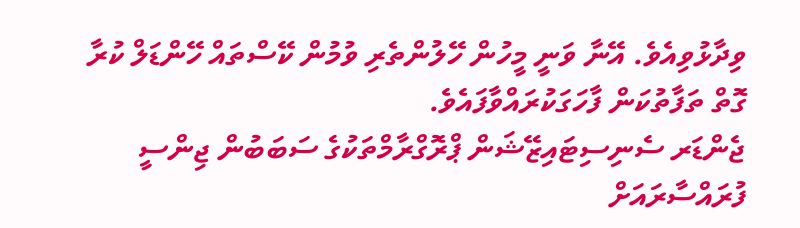ވިދާޅުވިއެވެ. އޭނާ ވަނީ މީހުން ހޭލުންތެރި ވުމުން ކޭސްތައް ހޭންޑަލް ކުރާ ގޮތް ތަފާތުކަން ފާހަގަކުރައްވާފައެވެ.
ޖެންޑަރ ސެނިސިޓައިޒޭޝަން ޕްރޮގްރާމްތަކުގެ ސަބަބުން ޖިންސީ ފުރައްސާރައަށް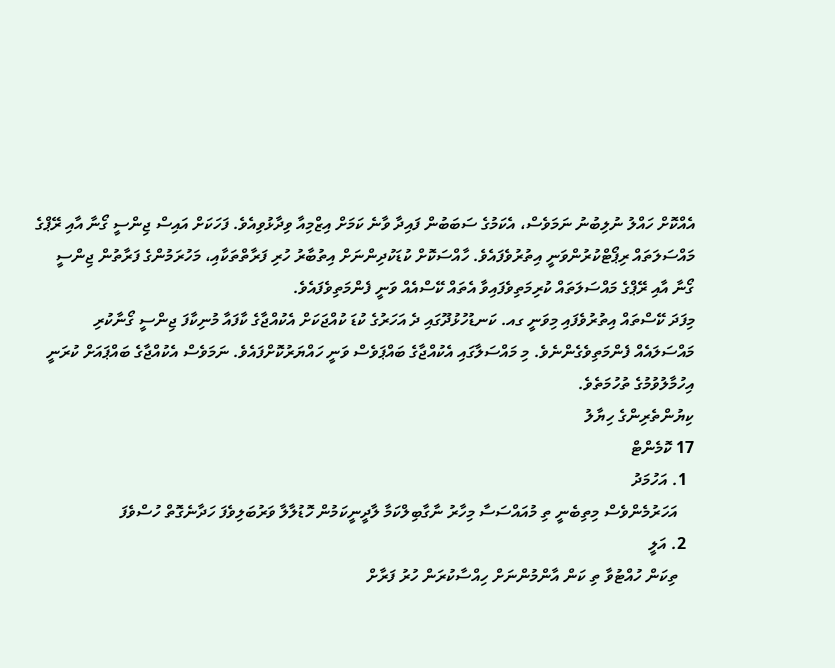އެއްކޮށް ހައްލު ނުލިބުނު ނަމަވެސް، އެކަމުގެ ސަބަބުން ފައިދާ ވާނެ ކަމަށް އިޒްމިއާ ވިދާޅުވިއެވެ. ފަހަކަށް އައިސް ޖިންސީ ގޯނާ އާއި ރޭޕްގެ މައްސަލަތައް ރިޕޯޓްކުރުންވަނީ އިތުރުވެފައެވެ. ހާއްސަކޮށް ކުޑަކުދިންނަށް އިތުބާރު ހުރި ފަރާތްތަކާއި، މަހުރަމުންގެ ފަރާތުން ޖިންސީ ގޯނާ އާއި ރޭޕްގެ މައްސަލަތައް ކުރިމަތިވެފައިވާ އެތައް ކޭސްއެއް ވަނީ ފެންމަތިވެފައެވެ.
މިފަދަ ކޭސްތައް އިތުރުވެފައި މިވަނީ ގއ. ކަނޑުހުޅުދޫގައި ދެ އަހަރުގެ ކުޑަ ކުއްޖަކަށް އެކުއްޖާގެ ކާފައާ މުނިކާފަ ޖިންސީ ގޯނާކުރި މައްސަލައެއް ފެންމަތިވެގެންނެވެ. މި މައްސަލާގައި އެކުއްޖާގެ ބައްޕަވެސް ވަނީ ހައްޔަރުކޮށްފައެވެ. ނަމަވެސް އެކުއްޖާގެ ބައްޕައަށް ކުރަނީ އިހުމާލުވުމުގެ ތުހުމަތެވެ.
ކިޔުންތެރިންގެ ހިޔާލު
17 ކޮމެންޓް
  1. އަހުމަދު
    އަހަރުމެންވެސް މިތިބެނީ ތި މުއައްސަސާ މިހާރު ނާގާބިލްކަމާ ލާދީނީކަމުން ހޮޑުލާލާ ވަރުބަލިވެފަ ހަދާނެގޮތް ހުސްވެފަ
  2. އަލީ
    ތިކަން ހުއްޓުވާ ތި ކަން އާންމުންނަށް ހިއްސާކުރަން ހުރު ފަރާށް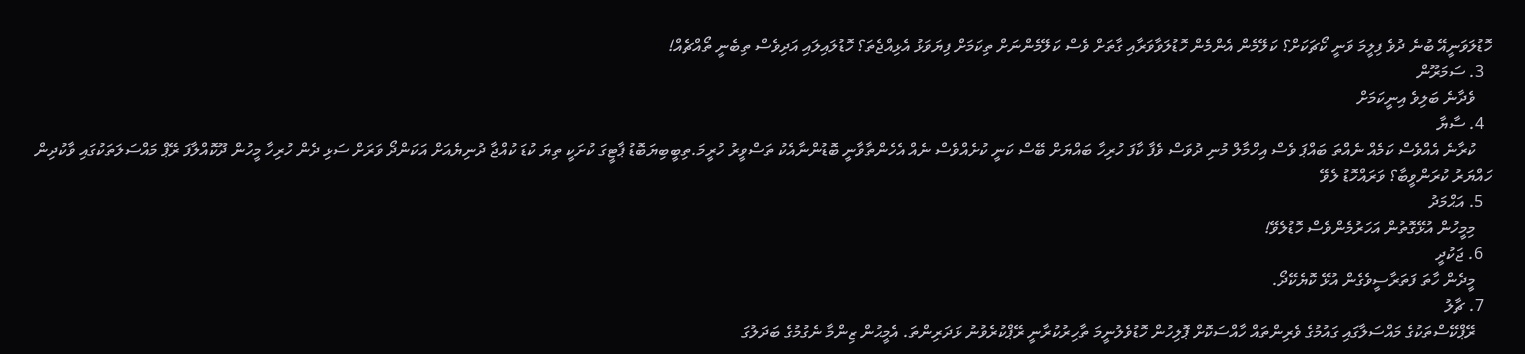ހޮޑުލަވަނީއޭ ބުނެ ދުވެ ފިލީމަ ވަނީ ކޯޗަކަށް؟ ކަލޭމެން އެންމެން ހޮޑުލަވާވަރާއި ގާތަށް ވެސް ކަލޭމެންނަށް ތިކަމަށް ފިޔަވަޅު އެޅިއްޖެތަ؟ ހޮޑުލައިލައި އަދިވެސް ތިބެނީ ތޯއްޗެއް!
  3. ސަމަރޫން
    ވެދާނެ ބަލިވެ އިނީކަމަށް
  4. ސާޔާ
    ކުރާނެ އެއްވެސް ކަމެއް ނެއްތަ ބައްޕަ ވެސް އިހްމާލް މުނި ދުވަސް ވެފާ ކާފަ ހުރިހާ ބައްޔަށް ބޭސް ކަނީ ކުށެއްވެސް ނެއް އެހެންތާވާނީ ބޮޑުންނާއެކު ތަސްވީރު ހުރީމަ.ތިބީބިޔަބޮޑު ޕާޓީގަ ކުށަކީ ތިޔަ ކުޑަ ކުއްޖާ ދުނިޔެއަށް އަކަންދޯ ވަރަށް ސަޅި ދެން ހުރިހާ މީހުން ދޫކޮއްލާފަ ރޭޕް މައްސަލަތަކުގައި ވާކުދިން ހައްޔަރު ކުރަންވީބާ؟ ވަރައްހޮޑު ލެވޭ
  5. އަޙްމަދު
    މިމީހުން އުޅޭގޮތުން އަހަރުމެންވެސް ހޮޑުލެވޭ!
  6. ޖަކުދީ
    މީދެން ހާތަ ފަތަރާސީވެގެން އުޅޭ ކޮޔެކޭދޯ.
  7. ޗާލު
    ރޭޕްކޭސްތަކުގެ މައްސަލާގައި ގައުމުގެ ވެރިންތައް ހާއްސަކޮށް ޕޮލިހުން ހޮޑުވެލުނީމަ ތާހިރުކުރާނީ ރޭޕްކުރެވުނު ޅަދަރިންތަ. އެމީޙުން ޒިންމާ ނެގުމުގެ ބަދަލުގަ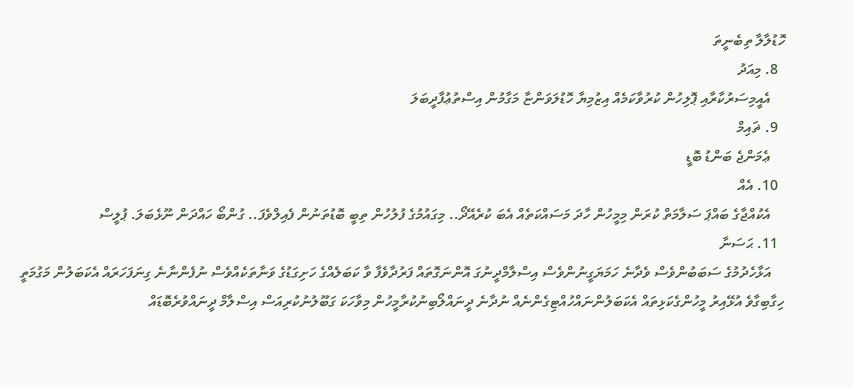ހޮޑުލާލާ ތިބެނީތަ
  8. މިއަދު
    އެއީމިސަރުކާރާއި ޕޮލިހުން ކުރުވާކަމެއް އިޒުމިޔާ ހޮޑުލަވަންޏާ މަގާމުން އިސްތުޢުފާދީބަލަ
  9. ޡައިމް
    ޢެމަންޖެ ބަންޑު ބޮޑީ
  10. އެއް
    އެކުއްޖާގެ ބައްޕަ ސަލާމަތް ކުރަން މިމީހުން ހާދަ މަސައްކަތެއް އެބަ ކުރެއޭދޯ.. މިގައުމުގެ ފުލުހުން ތިބީ ބޮޑުތަނުން ފެއިލްވެފަ.. ގުންބޯ ހައްދަން ނޫޅެބަލަ. ޕުލީސް
  11. ޙަސަނާ
    އަޅާހެދުމުގެ ސަބަބުންވެސް ވެދާނެ ހަމަޔަގީނުންވެސް އިސްލާމްދީނުގަ އޮންނަގޮތައް ފަރުދާވެފާ ވާ ކަބަލެއްގެ ހަށިގަޑުގެ ވަނާތަކެއްވެސް ނުފެންނާނެ ގިނަފަހަރައް އެކަބަލުން މަގުމަތީ ހިގާބިގާވެ އުޅޭއިރު މީހުންގެކަޅިތައް އެކަބަލުންނައްހުއްޓިގެންނެއް ނުދާނެ ދީނައްލޯބިނުކުރާމީހުން މިވާހަކަ ގަބޫލުނުކުރިއަސް އިސްލާމް ދީނައްވުރެބޮޑައް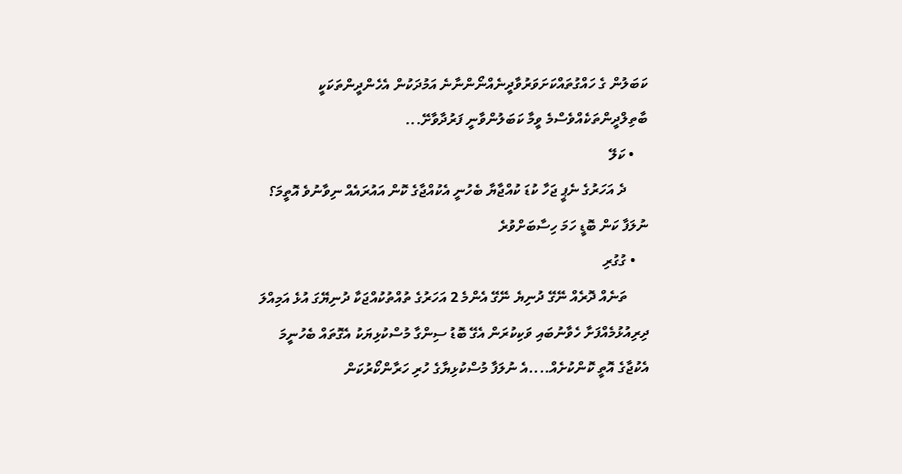ކަބަލުން ގެ ހައްގުތައްކަށަވަރުވާދީނެއްނޯންނާނެ އަމުދަކުން އެހެންދީންތަކަކީ ބާތިލްދީންތަކެއްވެސްމެ ވީމާ ކަބަލުންވާނީ ފަރުދާވާށޭ...
    • ކަލޭ
      ދެ އަހަރުގެ ނެޕީ ޖަހާ ކުޑަ ކުއްޖާޔާ ބެހުނީ އެކުއްޖާގެ ކޮން އައުރައެއް ނިވާނުވެ އޮތީމަ؟ ނުލަފާ ކަން ބޮޑީ ހަމަ ހިސާބަށްވުރެ
    • ގުގުރި
      ތަނެއް ދޮރެއް ނޭގޭ ދުނިޔެ ނޭގޭ އެންމެ 2 އަހަރުގެ ތުއްތުކުއްޖަކާ ދުނިޔޭގަ އުޅެ އަމިއްލަ ދިރިއުޅުމެއްފަށާ ހެވާނުބައި ވަކިކުރަން އެގޭ ބޮޑު ސިންގާ މުސްކުޅިޔަކު އެގޮތައް ބެހުނީމަ އެކުޖާގެ އޮތީ ކޮންކުށެއް....އެ ނުލަފާ މުސްކުޅިޔާގެ ހުރި ހަރާންކޯރުކަން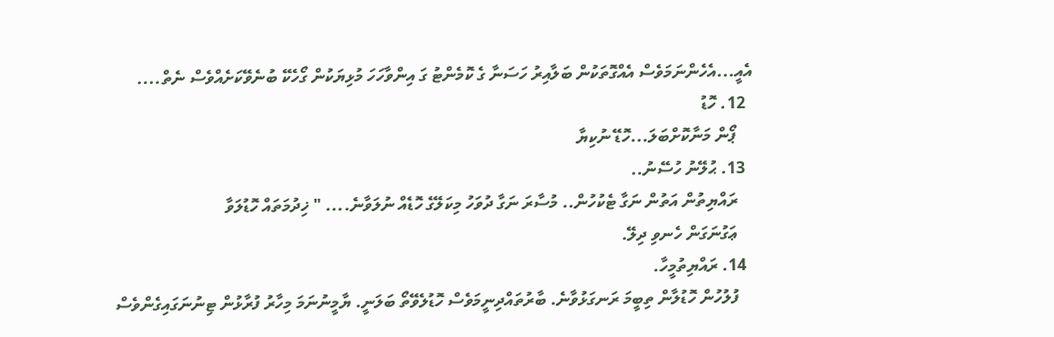އެއީ...އެހެންނަމަވެސް އެއްގޮތަކުން ބަލާއިރު ހަސަނާ ގެ ކޮމެންޓު ގަ އިންވާހަހަ މުޅިޔަކުން ގޯހެކޭ ބުނެވޭކަށެއްވެސް ނެތް....
  12. ހޮޑު
    ޕޯން މަނާކޮށްބަލަ...ހޮޑޭ ނުކިޔާ
  13. ޙުލޭނު ހުސޭނު..
    ރައްޔިތުން އަތުން ނަގާ ޓެކުހުން.. މުސާރަ ނަގާ ދުވަހު މިކަލޭގެ ހޮޑެއް ނުލަވާނެ.... " ޚިދުމަތައް ހޮޑުލަވާ
    ޢަގުނަގަން ހެނވި ދިލޭ.
  14. ރައްޔިތުމީހާ.
    ފުލުހުން ހޮޑުލާން ތިބީމަ ރަނގަޅުވާނެ. ބާރުތައްދިނީމަވެސް ހޮޑުލެވޭތޯ ބަލަނީ. ޔާމީނުނަމަ މިހާރު ފުރާޅުން ޓިނުނަގައިގެންވެސް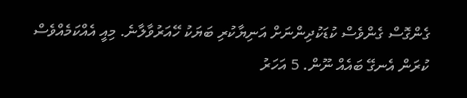ގެންގޮސް ގެންވެސް ކުޑަކުދިންނަށް އަނިޔާކުރި ބަޔަކު ހޭއަރުވާލާނެ. މިއީ އެއްކަމެއްވެސް ކުރަން އެނގޭ ބައެއް ނޫން. 5 އަހަރު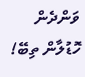ވަންދެން ހޮޑުލާން ތިބޭ!